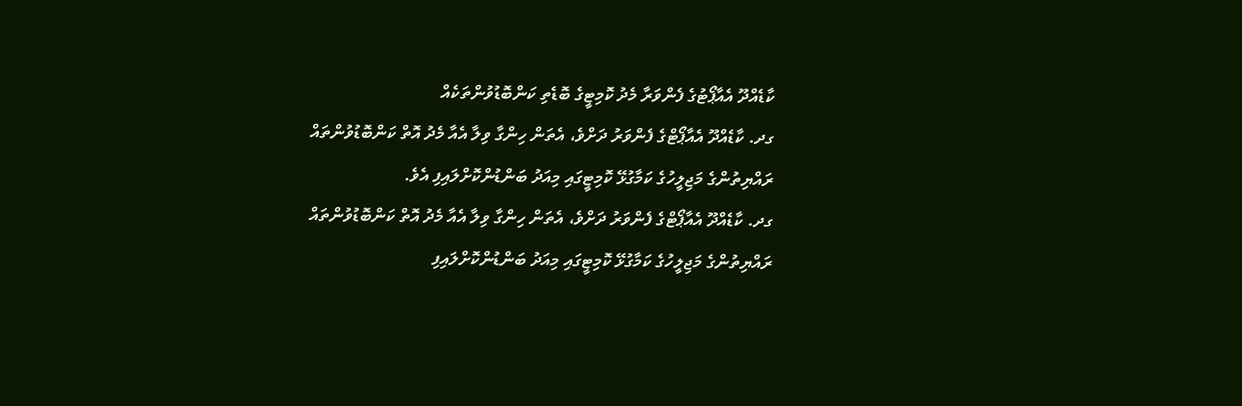ކާޑެއްދޫ އެއާޕޯޓުގެ ފެންވަރާ މެދު ކޮމިޓީގެ ބޮޑެތި ކަންބޮޑުވުންތަކެއް
ގދ. ކާޑެއްދޫ އެއާޕޯޓްގެ ފެންވަރު ދަށްވެ، އެތަން ހިންގާ ވިލާ އެއާ މެދު އޮތް ކަންބޮޑުވުންތައް ރައްޔިތުންގެ މަޖިލީހުގެ ކަމާގުޅޭ ކޮމިޓީގައި މިއަދު ބަންޑުންކޮށްލައިފި އެވެ.
ގދ. ކާޑެއްދޫ އެއާޕޯޓްގެ ފެންވަރު ދަށްވެ، އެތަން ހިންގާ ވިލާ އެއާ މެދު އޮތް ކަންބޮޑުވުންތައް ރައްޔިތުންގެ މަޖިލީހުގެ ކަމާގުޅޭ ކޮމިޓީގައި މިއަދު ބަންޑުންކޮށްލައިފި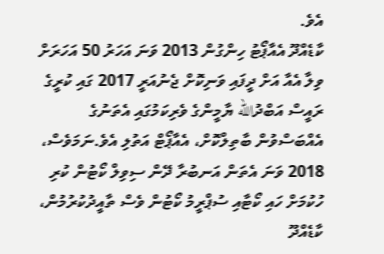އެވެ.
ކާޑެއްދޫ އެއާޕޯޓު ހިންގުން 2013 ވަނަ އަހަރު 50 އަހަރަށް ވިލާ އެއާ އަށް ދީފައި ވަނިކޮށް ޖެނުއަރީ 2017 ގައި ކުރީގެ ރައީސް އަބްދުالله ޔާމީންގެ ވެރިކަމުގައި އެތަނުގެ އެއްބަސްވުން ބާތިލްކޮށް، އެއާޕޯޓް އަތުލި އެވެ.ނަމަވެސް، 2018 ވަނަ އެތަން އަނބުރާ ދޭން ސިވިލް ކޯޓުން ކުރި ހުކުމަށް ހައި ކޯޓާއި ސުޕްރީމު ކޯޓުން ވެސް ތާއީދުކުރުމުން، ކާޑެއްދޫ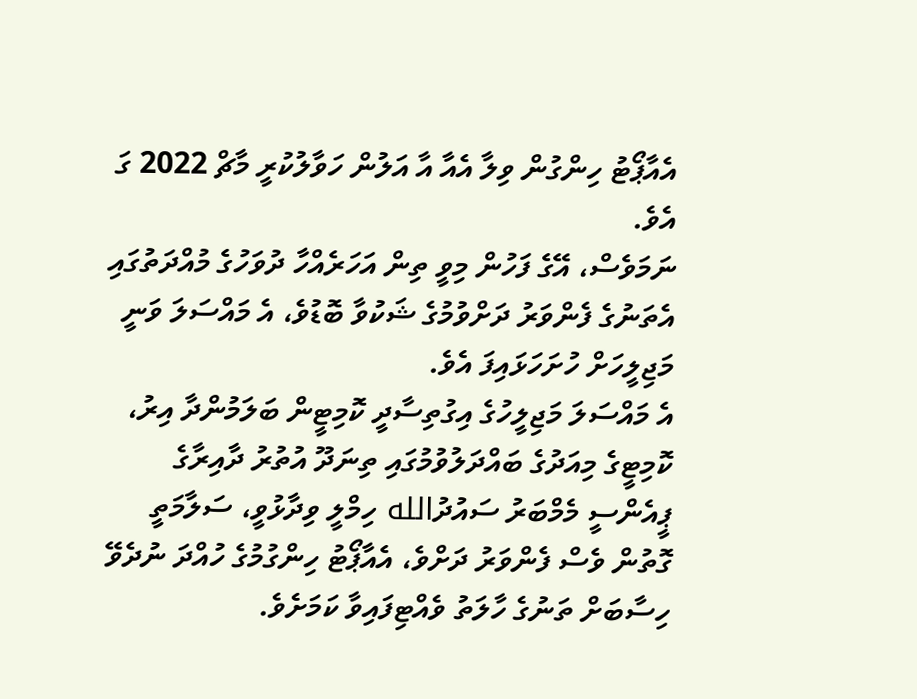އެއާޕޯޓު ހިންގުން ވިލާ އެއާ އާ އަލުން ހަވާލުކުރީ މާޗް 2022 ގަ އެވެ.
ނަމަވެސް، އޭގެ ފަހުން މިވީ ތިން އަހަރެއްހާ ދުވަހުގެ މުއްދަތުގައި އެތަނުގެ ފެންވަރު ދަށްވުމުގެ ޝަކުވާ ބޮޑުވެ، އެ މައްސަލަ ވަނީ މަޖިލީހަށް ހުށަހަޅައިފަ އެވެ.
އެ މައްސަލަ މަޖިލީހުގެ އިގުތިސާދީ ކޮމިޓީން ބަލަމުންދާ އިރު، ކޮމިޓީގެ މިއަދުގެ ބައްދަލުވުމުގައި ތިނަދޫ އުތުރު ދާއިރާގެ ޕީއެންސީ މެމްބަރު ސައުދުالله ހިމްލީ ވިދާޅުވީ، ސަލާމަތީ ގޮތުން ވެސް ފެންވަރު ދަށްވެ، އެއާޕޯޓު ހިންގުމުގެ ހުއްދަ ނުދެވޭ ހިސާބަށް ތަނުގެ ހާލަތު ވެއްޓިފައިވާ ކަމަށެވެ.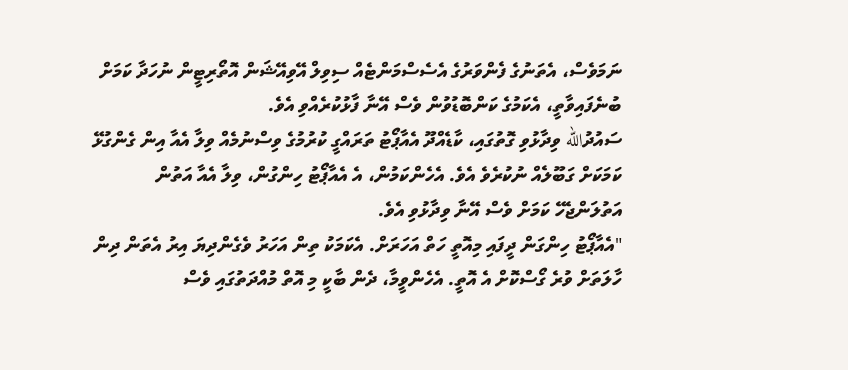ނަމަވެސް، އެތަނުގެ ފެންވަރުގެ އެސެސްމަންޓެއް ސިވިލް އޭވިއޭޝަން އޮތޯރިޓީން ނުހަދާ ކަމަށް ބުނެފައިވާތީ، އެކަމުގެ ކަންބޮޑުވުން ވެސް އޭނާ ފާޅުކުރެއްވި އެވެ.
ސައުދުالله ވިދާޅުވި ގޮތުގައި، ކާޑެއްދޫ އެއާޕޯޓު ތަރައްގީ ކުރުމުގެ ވިސްނުމެއް ވިލާ އެއާ އިން ގެންގުޅޭ ކަމަކަށް ގަބޫލެއް ނުކުރެވެ އެވެ. އެހެންކަމުން، އެ އެއާޕޯޓު ހިންގުން، ވިލާ އެއާ އަތުން އަތުލަންޖެހޭ ކަމަށް ވެސް އޭނާ ވިދާޅުވި އެވެ.
"އެއާޕޯޓު ހިންގަން ދީފައި މިއޮތީ ހަތް އަހަރަށް. އެކަމަކު ތިން އަހަރު ވެގެންދިޔަ އިރު އެތަން ދިން ހާލަތަށް ވުރެ ގޯސްކޮށް އެ އޮތީ. އެހެންވީމާ، ދެން ބާކީ މި އޮތް މުއްދަތުގައި ވެސް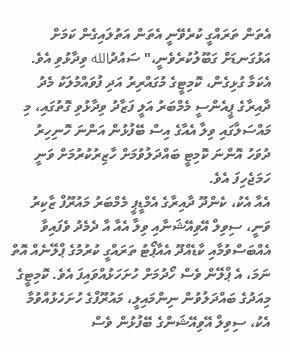އެތަން ތަރައްގީ ކުރެވޭނީ އެތަން އަތުލައިގެން ކަމަށް އަޅުގަނޑަށް ގަބޫލުކުރެވެނީ،" ސައުދުالله ވިދާޅުވި އެވެ.
އެކަމާ ގުޅިގެން، ކޮމިޓީގެ މުގައްރިރު އަދި ފުވައްމުލަކު މެދު ދާއިރާގެ ޕީއެންސީ މެމްބަރު އަލީ ފަޒާދު ވިދާޅުވި ގޮތުގައި، މި މައްސަލާގައި ވިލާ އެއާގެ އިސް ބޭފުޅުން އަންނަ ހޮނިހިރު ދުވަހު އޮންނަ ކޮމިޓީ ބައްދަލުވުމަށް ހާޒިރުކުރުމަށް ވަނީ ހަމަޖެހިފަ އެވެ.
އެއާ އެކު، ކެންދޫ ދާއިރާގެ އެމްޑީޕީ މެމްބަރު މައުރޫފް ޒާކިރު ވަނީ، ސިވިލް އޭވިއޭޝަނާއި ވިލާ އެއާ އާ ދެމެދު ވެފައިވާ އެއްބަސްވުމާއި ކާޑެއްދޫ އެއާޕޯޓު ތަރައްގީ ކުރުމުގެ ޕްލޭނެއް އޮތް ނަމަ، އެ ޕްލޭން ވެސް ހޯދުމަށް ހުށަހަޅުއްވައިފަ އެވެ. ކޮމިޓީގެ މިއަދުގެ ބައްދަލުވުން ނިންމައިލީ، މައުރޫފްގެ ހުށަހެޅުއްވުމާ އެކު، ސިވިލް އޭވިއޭޝަންގެ ބޭފުޅުން ވެސް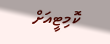ކޮމިޓީއަށް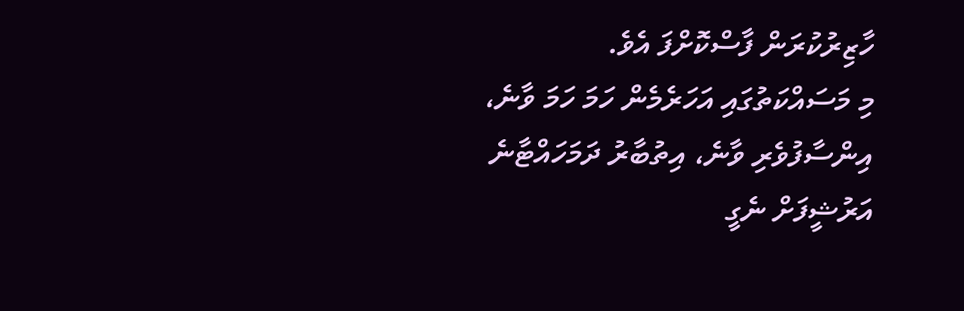ހާޒިރުކުރަން ފާސްކޮށްފަ އެވެ.
މި މަސައްކަތުގައި އަހަރެމެން ހަމަ ހަމަ ވާނެ، އިންސާފުވެރި ވާނެ، އިތުބާރު ދަމަހައްޓާނެ
އަރުޝީފަށް ނެގީ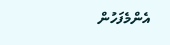އެންމެފަހުން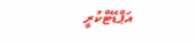އަޕްޑޭޓްކުރީ